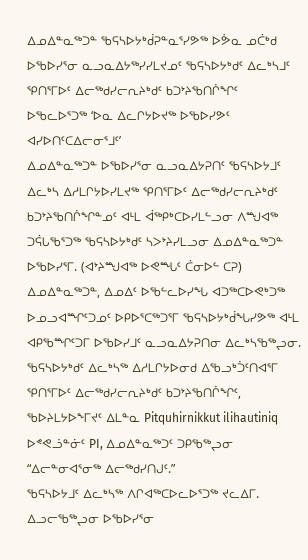ᐃᓄᐃᓐᓇᖅᑐᓐ ᖃᕋᓴᐅᔭᒃᑰᕈᓐᓇᕐᓯᕗᖅ ᐅᕘᓇ ᓄᑖᒃᑯ ᐅᖃᐅᓯᕐᓂ ᓇᓗᓇᐃᔭᖅᓯᓯᒪᔪᓄᑦ ᖃᕋᓴᐅᔭᒃᑯᑦ ᐃᓚᒃᓴᒧᑦ
ᕿᑎᕐᒥᐅᑦ ᐃᓕᖅᑯᓯᓕᕆᔨᒃᑯᑦ ᑲᑐᔾᔨᖃᑎᒌᖏᑦ ᐅᖃᓚᐅᕐᑐᖅ ‘ᐅᓇ ᐃᓚᒋᔭᐅᔪᖅ ᐅᖃᐅᓯᕗᑦ ᐊᓯᐅᑎᑦᑕᐃᓕᓂᕐᒧᑦ’
ᐃᓄᐃᓐᓇᖅᑐᓐ ᐅᖃᐅᓯᕐᓂ ᓇᓗᓇᐃᔭᕈᑎᑦ ᖃᕋᓴᐅᔭᒧᑦ ᐃᓚᒃᓴ ᐃᓱᒪᒋᔭᐅᓯᒪᔪᖅ ᕿᑎᕐᒥᐅᑦ ᐃᓕᖅᑯᓯᓕᕆᔨᒃᑯᑦ ᑲᑐᔾᔨᖃᑎᒌᖏᓐᓄᑦ ᐊᒻᒪ ᐋᖅᑭᒃᑕᐅᓯᒪᓪᓗᓂ ᐱᙳᐊᖅ ᑐᕌᒐᖃᕐᑐᖅ ᖃᕋᓴᐅᔭᒃᑯᑦ ᓴᐳᔾᔨᓯᒪᓗᓂ ᐃᓄᐃᓐᓇᖅᑐᓐ ᐅᖃᐅᓯᕐᒥ. (ᐊᔾᔨᙳᐊᖅ ᐅᕙᙵᑦ ᑖᓂᐅᓪ ᑕᕈ)
ᐃᓄᐃᓐᓇᖅᑐᓐ, ᐃᓄᐃᑦ ᐅᖃᓪᓚᐅᓯᖓ ᐊᑐᖅᑕᐅᕙᒃᑐᖅ ᐅᓄᓗᐊᙱᑦᑐᓄᑦ ᐅᑭᐅᕐᑕᖅᑐᕐᒥ ᖃᕋᓴᐅᔭᒃᑰᖓᓯᕗᖅ ᐊᒻᒪ ᐊᑭᖃᙱᑦᑐᒥ ᐅᖃᐅᓯᒧᑦ ᓇᓗᓇᐃᔭᕈᑎᓂ ᐃᓚᒃᓴᖃᖅᖢᓂ.
ᖃᕋᓴᐅᔭᒃᑯᑦ ᐃᓚᒃᓴᖅ ᐃᓱᒪᒋᔭᐅᓂᑯ ᐃᖃᓗᒃᑑᑦᑎᐊᕐᒥ ᕿᑎᕐᒥᐅᑦ ᐃᓕᖅᑯᓯᓕᕆᔨᒃᑯᑦ ᑲᑐᔾᔨᖃᑎᒌᖏᑦ, ᖃᐅᔨᒪᔭᐅᖕᒥᔪᑦ ᐃᒪᓐᓇ Pitquhirnikkut ilihautiniq ᐅᕝᕙᓘᓐᓃᑦ PI, ᐃᓄᐃᓐᓇᖅᑐᑦ ᑐᑭᖃᖅᖢᓂ “ᐃᓕᓐᓂᐊᕐᓂᖅ ᐃᓕᖅᑯᓯᑎᒍᑦ.”
ᖃᕋᓴᐅᔭᒧᑦ ᐃᓚᒃᓴᖅ ᐱᒋᐊᖅᑕᐅᓚᐅᕐᑐᖅ ᔪᓚᐃᒥ. ᐃᓗᓕᖃᖅᖢᓂ ᐅᖃᐅᓯᕐᓂ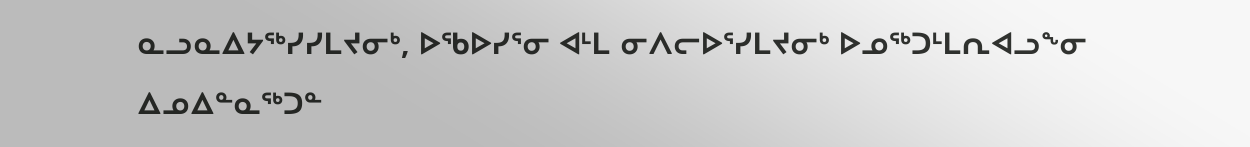ᓇᓗᓇᐃᔭᖅᓯᓯᒪᔪᓂᒃ, ᐅᖃᐅᓯᕐᓂ ᐊᒻᒪ ᓂᐱᓕᐅᕐᓯᒪᔪᓂᒃ ᐅᓄᖅᑐᒻᒪᕆᐊᓗᖕᓂ ᐃᓄᐃᓐᓇᖅᑐᓐ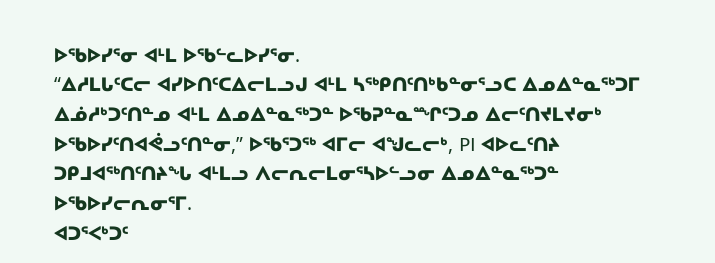ᐅᖃᐅᓯᕐᓂ ᐊᒻᒪ ᐅᖃᓪᓚᐅᓯᕐᓂ.
“ᐃᓱᒪᒐᑦᑕᓕ ᐊᓯᐅᑎᑦᑕᐃᓕᒪᓗᒍ ᐊᒻᒪ ᓴᖅᑭᑎᑦᑎᒃᑲᓐᓂᕐᓗᑕ ᐃᓄᐃᓐᓇᖅᑐᒥ ᐃᓅᓱᒃᑐᑦᑎᓐᓄ ᐊᒻᒪ ᐃᓄᐃᓐᓇᖅᑐᓐ ᐅᖃᕈᓐᓇᙱᑦᑐᓄ ᐃᓕᑦᑎᔪᒪᔪᓂᒃ ᐅᖃᐅᓯᑦᑎᐊᕚᓗᑦᑎᓐᓂ,” ᐅᖃᕐᑐᖅ ᐊᒥᓕ ᐊᖑᓚᓕᒃ, PI ᐊᐅᓚᑦᑎᔨ ᑐᑭᒧᐊᖅᑎᑦᑎᔨᖓ ᐊᒻᒪᓗ ᐱᓕᕆᓕᒪᓂᕐᓴᐅᓪᓗᓂ ᐃᓄᐃᓐᓇᖅᑐᓐ ᐅᖃᐅᓯᓕᕆᓂᕐᒥ.
ᐊᑐᕐᐸᒃᑐᑦ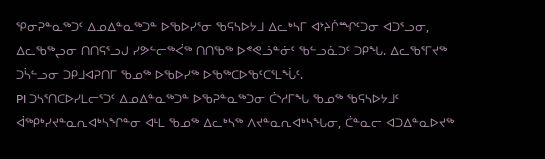ᕿᓂᕈᓐᓇᖅᑐᑦ ᐃᓄᐃᓐᓇᖅᑐᓐ ᐅᖃᐅᓯᕐᓂ ᖃᕋᓴᐅᔭᒧ ᐃᓚᒃᓴᒥ ᐊᔾᔨᒌᙱᑦᑐᓂ ᐊᑐᕐᓗᓂ, ᐃᓚᖃᖅᖢᓂ ᑎᑎᕋᕐᓗᒍ ᓯᕗᓪᓕᖅᐹᖅ ᑎᑎᖃᖅ ᐅᕝᕙᓘᓐᓃᑦ ᖃᓪᓗᓈᑐᑦ ᑐᑭᖓ. ᐃᓚᖃᕐᒥᔪᖅ ᑐᓵᓪᓗᓂ ᑐᑭᒧᐊᕈᑎᒥ ᖃᓄᖅ ᐅᖃᐅᓯᖅ ᐅᖃᖅᑕᐅᖃᑦᑕᕐᒪᖔᑦ.
PI ᑐᓴᕐᑎᑕᐅᓯᒪᓕᕐᑐᑦ ᐃᓄᐃᓐᓇᖅᑐᓐ ᐅᖃᕈᓐᓇᖅᑐᓂ ᑖᔅᓱᒥᖓ ᖃᓄᖅ ᖃᕋᓴᐅᔭᒧᑦ ᐋᖅᑭᒃᓯᔪᓐᓇᕆᐊᒃᓴᖏᓐᓂ ᐊᒻᒪ ᖃᓄᖅ ᐃᓚᒃᓴᖅ ᐱᔪᓐᓇᕆᐊᒃᓴᖓᓂ, ᑖᓐᓇᓕ ᐊᑐᐃᓐᓇᐅᔪᖅ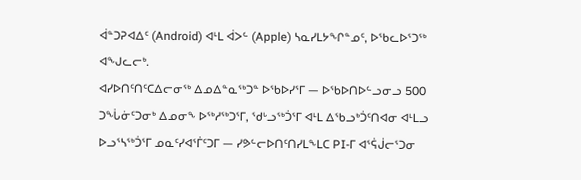ᐋᓐᑐᕈᐊᐃᑦ (Android) ᐊᒻᒪ ᐋᐳᓪ (Apple) ᓴᓇᓯᒪᔭᖏᓐᓄᑦ, ᐅᖃᓚᐅᕐᑐᖅ ᐊᖑᓚᓕᒃ.
ᐊᓯᐅᑎᑦᑎᑦᑕᐃᓕᓂᖅ ᐃᓄᐃᓐᓇᖅᑐᓐ ᐅᖃᐅᓯᕐᒥ — ᐅᖃᐅᑎᐅᓪᓗᓂᓗ 500 ᑐᖔᓃᑦᑐᓂᒃ ᐃᓄᓂᖕ ᐅᖅᓱᖅᑐᕐᒥ, ᖁᒡᓗᖅᑑᕐᒥ ᐊᒻᒪ ᐃᖃᓗᒃᑑᑦᑎᐊᓂ ᐊᒻᒪᓗ ᐅᓗᕐᓴᖅᑑᕐᒥ ᓄᓇᑦᓯᐊᕐᒦᑦᑐᒥ — ᓯᕗᓪᓕᐅᑎᑦᑎᓯᒪᖕᒪᑕ PI-ᒥ ᐊᕐᕌᒎᓕᕐᑐᓂ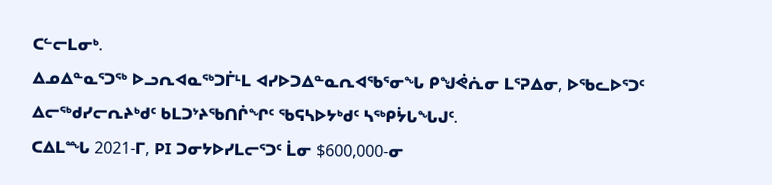ᑕᓪᓕᒪᓂᒃ.
ᐃᓄᐃᓐᓇᕐᑐᖅ ᐅᓗᕆᐊᓇᖅᑐᒦᒻᒪ ᐊᓯᐅᑐᐃᓐᓇᕆᐊᖃᕐᓂᖓ ᑭᖑᕚᕇᓂ ᒪᕐᕈᐃᓂ, ᐅᖃᓚᐅᕐᑐᑦ ᐃᓕᖅᑯᓯᓕᕆᔨᒃᑯᑦ ᑲᒪᑐᔾᔨᖃᑎᒌᖏᑦ ᖃᕋᓴᐅᔭᒃᑯᑦ ᓴᖅᑭᔮᒐᖓᒍᑦ.
ᑕᐃᒪᙵ 2021-ᒥ, PI ᑐᓂᔭᐅᓯᒪᓕᕐᑐᑦ ᒫᓂ $600,000-ᓂ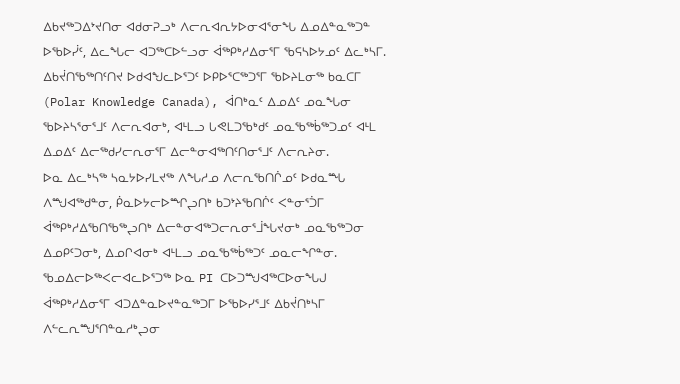ᐃᑲᔪᖅᑐᐃᔾᔪᑎᓂ ᐊᑯᓂᕈᓗᒃ ᐱᓕᕆᐊᕆᔭᐅᓂᐊᕐᓂᖓ ᐃᓄᐃᓐᓇᖅᑐᓐ ᐅᖃᐅᓰᑦ, ᐃᓚᖓᓕ ᐊᑐᖅᑕᐅᓪᓗᓂ ᐋᖅᑭᒃᓱᐃᓂᕐᒥ ᖃᕋᓴᐅᔭᓄᑦ ᐃᓚᒃᓴᒥ. ᐃᑲᔫᑎᖃᖅᑎᑦᑎᔪ ᐅᑯᐊᖑᓚᐅᕐᑐᑦ ᐅᑭᐅᕐᑕᖅᑐᕐᒥ ᖃᐅᔨᒪᓂᖅ ᑲᓇᑕᒥ (Polar Knowledge Canada), ᐋᑎᒃᓇᑦ ᐃᓄᐃᑦ ᓄᓇᖓᓂ ᖃᐅᔨᓴᕐᓂᕐᒧᑦ ᐱᓕᕆᐊᓂᒃ, ᐊᒻᒪᓗ ᒐᕙᒪᑐᖃᒃᑯᑦ ᓄᓇᖃᖅᑳᖅᑐᓄᑦ ᐊᒻᒪ ᐃᓄᐃᑦ ᐃᓕᖅᑯᓯᓕᕆᓂᕐᒥ ᐃᓕᓐᓂᐊᖅᑎᑦᑎᓂᕐᒧᑦ ᐱᓕᕆᔨᓂ.
ᐅᓇ ᐃᓚᒃᓴᖅ ᓴᓇᔭᐅᓯᒪᔪᖅ ᐱᖓᓱᓄ ᐱᓕᕆᖃᑎᒌᓄᑦ ᐅᑯᓇᙵ ᐱᙳᐊᖅᑯᓐᓂ, ᑮᓇᐅᔭᓕᐅᙱᖢᑎᒃ ᑲᑐᔾᔨᖃᑎᒌᑦ ᐸᓐᓂᕐᑑᒥ ᐋᖅᑭᒃᓱᐃᖃᑎᖃᖅᖢᑎᒃ ᐃᓕᓐᓂᐊᖅᑐᓕᕆᓂᕐᒨᖓᔪᓂᒃ ᓄᓇᖃᖅᑐᓂ ᐃᓄᑭᑦᑐᓂᒃ, ᐃᓄᒋᐊᓂᒃ ᐊᒻᒪᓗ ᓄᓇᖃᖅᑳᖅᑐᑦ ᓄᓇᓕᖏᓐᓂ.
ᖃᓄᐃᓕᐅᖅᐸᓕᐊᓚᐅᕐᑐᖅ ᐅᓇ PI ᑕᐅᑐᙳᐊᖅᑕᐅᓂᖓᒍ ᐋᖅᑭᒃᓱᐃᓂᕐᒥ ᐊᑐᐃᓐᓇᐅᔪᓐᓇᖅᑐᒥ ᐅᖃᐅᓯᕐᒧᑦ ᐃᑲᔫᑎᒃᓴᒥ ᐱᓪᓚᕆᙳᕐᑎᓐᓇᓱᒃᖢᓂ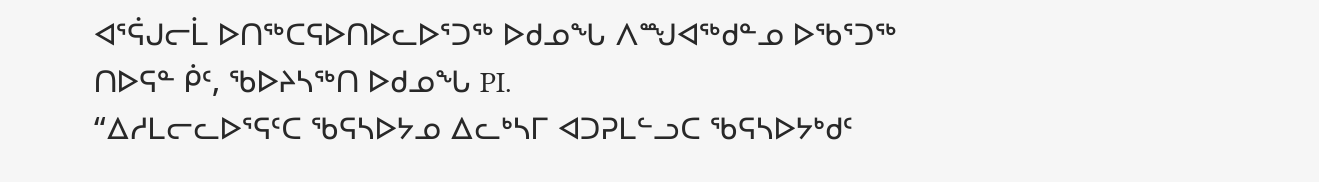ᐊᕐᕌᒍᓕᒫ ᐅᑎᖅᑕᕋᐅᑎᐅᓚᐅᕐᑐᖅ ᐅᑯᓄᖓ ᐱᙳᐊᖅᑯᓐᓄ ᐅᖃᕐᑐᖅ ᑎᐅᕋᓐ ᑮᑦ, ᖃᐅᔨᓴᖅᑎ ᐅᑯᓄᖓ PI.
“ᐃᓱᒪᓕᓚᐅᕐᕋᑦᑕ ᖃᕋᓴᐅᔭᓄ ᐃᓚᒃᓴᒥ ᐊᑐᕈᒪᓪᓗᑕ ᖃᕋᓴᐅᔭᒃᑯᑦ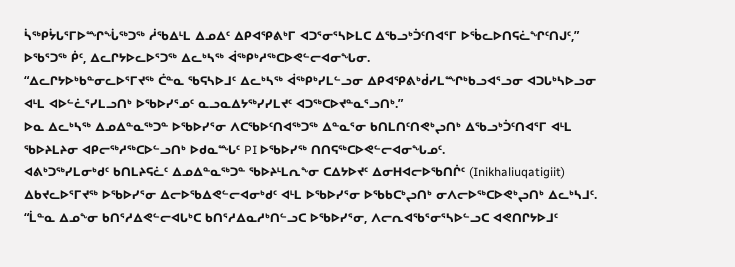ᓵᖅᑭᔮᒐᕐᒥᐅᙱᖔᖅᑐᖅ ᓲᖃᐃᒻᒪ ᐃᓄᐃᑦ ᐃᑭᐊᕿᕕᒃᒥ ᐊᑐᕐᓂᕐᓴᐅᒪᑕ ᐃᖃᓗᒃᑑᑦᑎᐊᕐᒥ ᐅᖄᓚᐅᑎᕋᓛᖏᑦᑎᒍᑦ,” ᐅᖃᕐᑐᖅ ᑮᑦ, ᐃᓚᒋᔭᐅᓚᐅᕐᑐᖅ ᐃᓚᒃᓴᖅ ᐋᖅᑭᒃᓱᖅᑕᐅᕙᓪᓕᐊᓂᖓᓂ.
“ᐃᓚᒋᔭᐅᒃᑲᓐᓂᓚᐅᕐᒥᔪᖅ ᑖᓐᓇ ᖃᕋᓴᐅᒧᑦ ᐃᓚᒃᓴᖅ ᐋᖅᑭᒃᓯᒪᓪᓗᓂ ᐃᑭᐊᕿᕕᒃᑰᓯᒪᙱᒃᑲᓗᐊᕐᓗᓂ ᐊᑐᒐᒃᓴᐅᓗᓂ ᐊᒻᒪ ᐊᐅᓪᓛᕐᓯᒪᓗᑎᒃ ᐅᖃᐅᓯᕐᓄᑦ ᓇᓗᓇᐃᔭᖅᓯᓯᒪᔪᑦ ᐊᑐᖅᑕᐅᔪᓐᓇᕐᓗᑎᒃ.”
ᐅᓇ ᐃᓚᒃᓴᖅ ᐃᓄᐃᓐᓇᖅᑐᓐ ᐅᖃᐅᓯᕐᓂ ᐱᑕᖃᐅᑦᑎᐊᖅᑐᖅ ᐃᓐᓇᕐᓂ ᑲᑎᒪᑎᑦᑎᕙᒃᖢᑎᒃ ᐃᖃᓗᒃᑑᑦᑎᐊᕐᒥ ᐊᒻᒪ ᖃᐅᔨᒪᔨᓂ ᐊᑭᓕᖅᓱᖅᑕᐅᓪᓗᑎᒃ ᐅᑯᓇᙵᑦ PI ᐅᖃᐅᓯᖅ ᑎᑎᕋᖅᑕᐅᕙᓪᓕᐊᓂᖓᓄᑦ.
ᐊᕕᒃᑐᖅᓯᒪᓂᒃᑯᑦ ᑲᑎᒪᔨᕋᓛᑦ ᐃᓄᐃᓐᓇᖅᑐᓐ ᖃᐅᔨᒻᒪᕆᖕᓂ ᑕᐃᔭᐅᔪᑦ ᐃᓂᕼᐊᓕᐅᖃᑎᒌᑦ (Inikhaliuqatigiit) ᐃᑲᔪᓚᐅᕐᒥᔪᖅ ᐅᖃᐅᓯᕐᓂ ᐃᓕᐅᖃᐃᕙᓪᓕᐊᓂᒃᑯᑦ ᐊᒻᒪ ᐅᖃᐅᓯᕐᓂ ᐅᖃᑲᑕᒃᖢᑎᒃ ᓂᐱᓕᐅᖅᑕᐅᕙᒃᖢᑎᒃ ᐃᓚᒃᓴᒧᑦ.
“ᒫᓐᓇ ᐃᓄᖕᓂ ᑲᑎᕐᓱᐃᕙᓪᓕᐊᒐᒃᑕ ᑲᑎᕐᓱᐃᓇᓱᒃᑎᓪᓗᑕ ᐅᖃᐅᓯᕐᓂ, ᐱᓕᕆᐊᖃᕐᓂᕐᓴᐅᓪᓗᑕ ᐊᕙᑎᒋᔭᐅᒧᑦ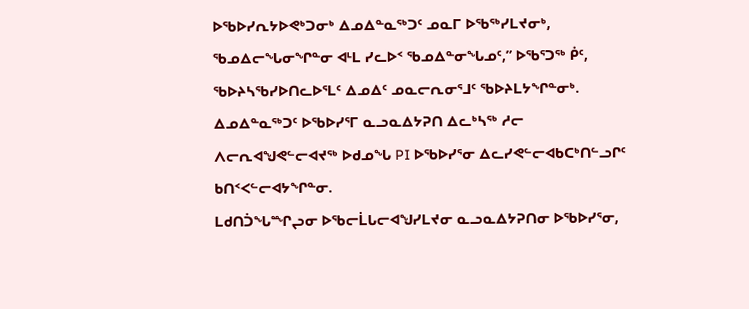ᐅᖃᐅᓯᕆᔭᐅᕙᒃᑐᓂᒃ ᐃᓄᐃᓐᓇᖅᑐᑦ ᓄᓇᒥ ᐅᖃᖅᓯᒪᔪᓂᒃ, ᖃᓄᐃᓕᖓᓂᖏᓐᓂ ᐊᒻᒪ ᓯᓚᐅᑉ ᖃᓄᐃᓐᓂᖓᓄᑦ,” ᐅᖃᕐᑐᖅ ᑮᑦ, ᖃᐅᔨᓴᖃᓯᐅᑎᓚᐅᕐᒪᑦ ᐃᓄᐃᑦ ᓄᓇᓕᕆᓂᕐᒧᑦ ᖃᐅᔨᒪᔭᖏᓐᓂᒃ.
ᐃᓄᐃᓐᓇᖅᑐᑦ ᐅᖃᐅᓯᕐᒥ ᓇᓗᓇᐃᔭᕈᑎ ᐃᓚᒃᓴᖅ ᓱᓕ ᐱᓕᕆᐊᖑᕙᓪᓕᐊᔪᖅ ᐅᑯᓄᖓ PI ᐅᖃᐅᓯᕐᓂ ᐃᓚᓯᕙᓪᓕᐊᑲᑕᒃᑎᓪᓗᒋᑦ ᑲᑎᑉᐸᓪᓕᐊᔭᖏᓐᓂ.
ᒪᑯᑎᑑᖓᙱᖢᓂ ᐅᖃᓕᒫᒐᓕᐊᖑᓯᒪᔪᓂ ᓇᓗᓇᐃᔭᕈᑎᓂ ᐅᖃᐅᓯᕐᓂ,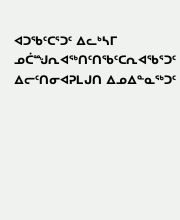ᐊᑐᖃᑦᑕᕐᑐᑦ ᐃᓚᒃᓴᒥ ᓄᑖᙳᕆᐊᖅᑎᑦᑎᖃᑦᑕᕆᐊᖃᕐᑐᑦ ᐃᓕᑦᑎᓂᐊᕈᒪᒍᑎ ᐃᓄᐃᓐᓇᖅᑐᑦ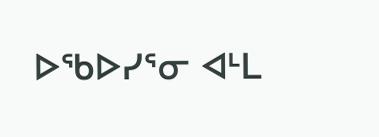ᐅᖃᐅᓯᕐᓂ ᐊᒻᒪ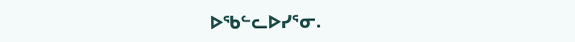ᐅᖃᓪᓚᐅᓯᕐᓂ.